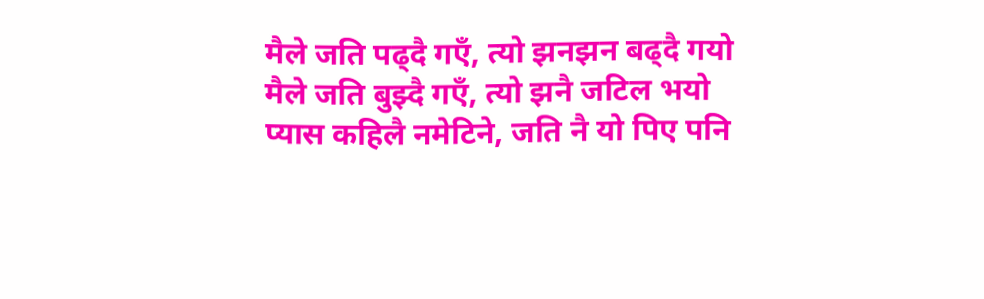मैले जति पढ्दै गएँ, त्यो झनझन बढ्दै गयो
मैले जति बुझ्दै गएँ, त्यो झनै जटिल भयो
प्यास कहिलै नमेटिने, जति नै यो पिए पनि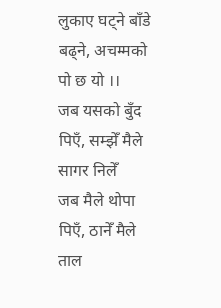लुकाए घट्ने बाँडे बढ्ने, अचम्मको पो छ यो ।।
जब यसको बुँद पिएँ, सम्झेँ मैले सागर निलेँ
जब मैले थोपा पिएँ, ठानेँ मैले ताल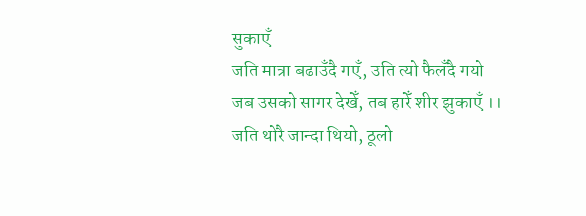सुकाएँ
जति मात्रा बढाउँदै गएँ, उति त्यो फैलँदै गयो
जब उसको सागर देखेँ, तब हारेँ शीर झुकाएँ ।।
जति थोरै जान्दा थियो, ठूलो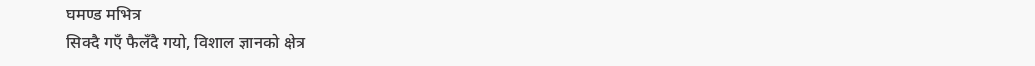घमण्ड मभित्र
सिक्दै गएँ फैलँदै गयो, विशाल ज्ञानको क्षेत्र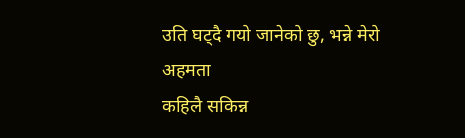उति घट्दै गयो जानेको छु, भन्ने मेरो अहमता
कहिलै सकिन्न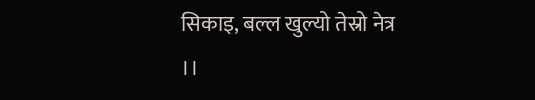सिकाइ, बल्ल खुल्यो तेस्रो नेत्र ।।